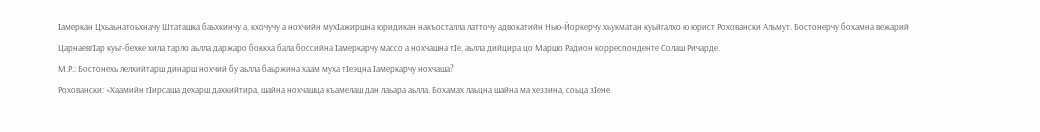Ιамеркан Цхьаьнатоьхначу Штаташка баьхкинчу а, кхочучу а нохчийн мухΙажиршна юридикан накъосталла латточу адвокатийн Нью-Йоркерчу хьукматан куьйгалхо ю юрист Роховански Альмут. Бостонерчу бохамна вежарий ЦарнаевгΙар куьг-бехке хила тарло аьлла даржаро боккха бала боссийна Ιамеркарчу массо а нохчашна тΙе, аьлла дийцира цо Маршо Радион корреспонденте Солаш Ричарде.
М.Р.: Бостонехь лелхийтарш динарш нохчий бу аьлла баьржина хаам муха тΙеэцна Ιамеркарчу нохчаша?
Роховански: «Хаамийн гΙирсаша дехарш дахкийтира, шайна нохчашца къамелаш дан лаьара аьлла. Бохамах лаьцна шайна ма хеззина, соьца зΙене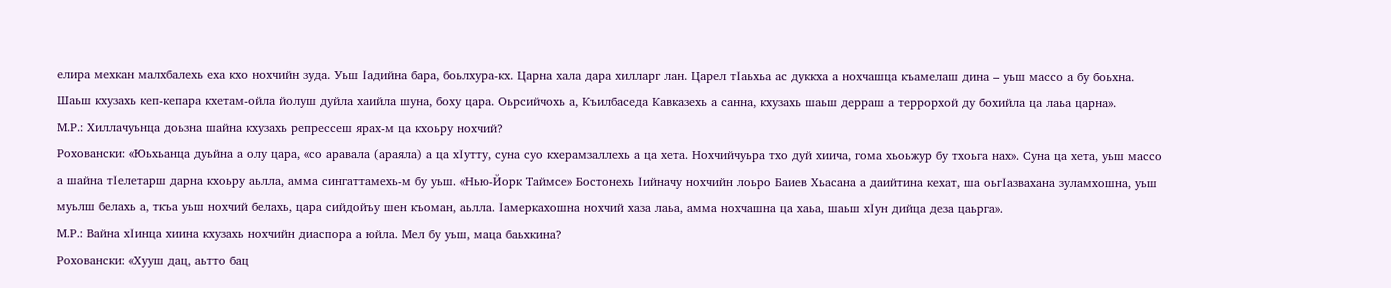елира мехкан малхбалехь еха кхо нохчийн зуда. Уьш Ιадийна бара, боьлхура-кх. Царна хала дара хилларг лан. Царел тΙаьхьа ас дуккха а нохчашца къамелаш дина – уьш массо а бу боьхна. Шаьш кхузахь кеп-кепара кхетам-ойла йолуш дуйла хаийла шуна, боху цара. Оьрсийчохь а, Къилбаседа Кавказехь а санна, кхузахь шаьш дерраш а террорхой ду бохийла ца лаьа царна».
М.Р.: Хиллачуьнца доьзна шайна кхузахь репрессеш ярах-м ца кхоьру нохчий?
Роховански: «Юьхьанца дуьйна а олу цара, «со аравала (араяла) а ца хΙутту, суна суо кхерамзаллехь а ца хета. Нохчийчуьра тхо дуй хиича, гома хьоьжур бу тхоьга нах». Суна ца хета, уьш массо а шайна тΙелетарш дарна кхоьру аьлла, амма сингаттамехь-м бу уьш. «Нью-Йорк Таймсе» Бостонехь Ιийначу нохчийн лоьро Баиев Хьасана а даийтина кехат, ша оьгΙазвахана зуламхошна, уьш муьлш белахь а, ткъа уьш нохчий белахь, цара сийдойъу шен къоман, аьлла. Ιамеркахошна нохчий хаза лаьа, амма нохчашна ца хаьа, шаьш хΙун дийца деза цаьрга».
М.Р.: Вайна хΙинца хиина кхузахь нохчийн диаспора а юйла. Мел бу уьш, маца баьхкина?
Роховански: «Хууш дац, аьтто бац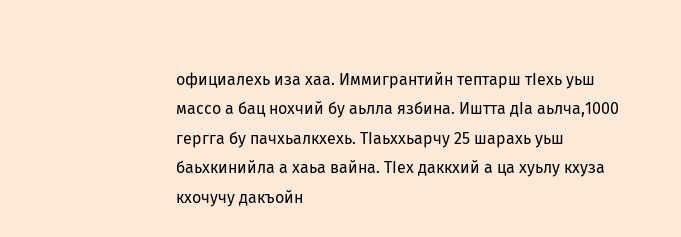официалехь иза хаа. Иммигрантийн тептарш тΙехь уьш массо а бац нохчий бу аьлла язбина. Иштта дΙа аьлча,1000 гергга бу пачхьалкхехь. ТΙаьххьарчу 25 шарахь уьш баьхкинийла а хаьа вайна. ТΙех даккхий а ца хуьлу кхуза кхочучу дакъойн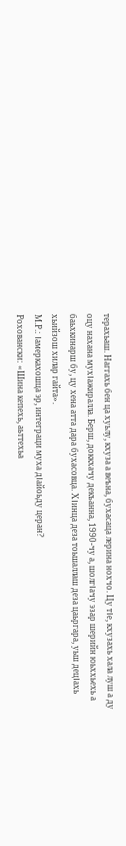терахьаш. Наггахь бен ца хуьлу, кхуза а веъна, бухасаца лерина нохчо. Цу тΙе, кхузахь хала луш а ду оцу нахана мухΙажиралла. Берш, доккхачу декъанна, 1990-чу а, шолгΙачу эзар шерийн юьххьехь а баьхкинарш бу, цу хена атта дара бухасовца. ХΙинца деза тоьшаллаш деза цаьргара, уьш децΙахь хьийзош хилар гайта».
М.Р.: Ιамеркахошца эр, интеграци муха дΙайоьду церан?
Роховански: «Шина кепехь, аьттехьа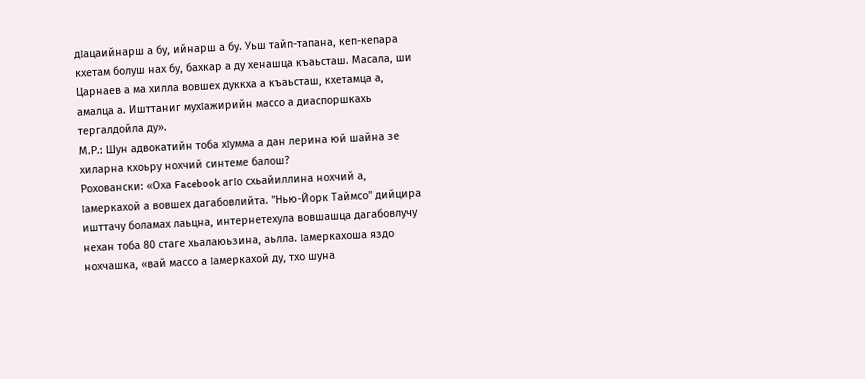дΙацаийнарш а бу, ийнарш а бу. Уьш тайп-тапана, кеп-кепара кхетам болуш нах бу, бахкар а ду хенашца къаьсташ. Масала, ши Царнаев а ма хилла вовшех дуккха а къаьсташ, кхетамца а, амалца а. Ишттаниг мухΙажирийн массо а диаспоршкахь тергалдойла ду».
М.Р.: Шун адвокатийн тоба хΙумма а дан лерина юй шайна зе хиларна кхоьру нохчий синтеме балош?
Роховански: «Оха Facebook агΙо cхьайиллина нохчий а, Ιамеркахой а вовшех дагабовлийта. "Нью-Йорк Таймсо" дийцира ишттачу боламах лаьцна, интернетехула вовшашца дагабовлучу нехан тоба 80 стаге хьалаюьзина, аьлла. Ιамеркахоша яздо нохчашка, «вай массо а Ιамеркахой ду, тхо шуна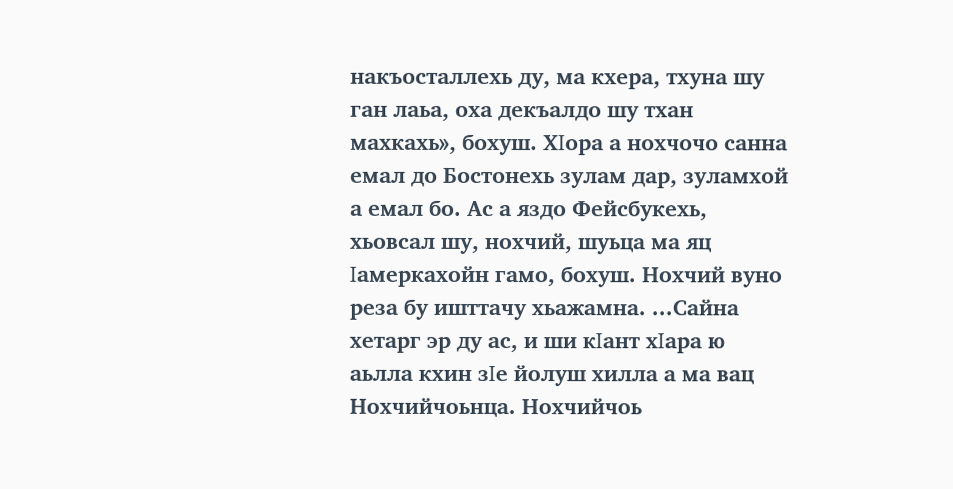накъосталлехь ду, ма кхера, тхуна шу ган лаьа, оха декъалдо шу тхан махкахь», бохуш. ХΙора а нохчочо санна емал до Бостонехь зулам дар, зуламхой а емал бо. Ас а яздо Фейсбукехь, хьовсал шу, нохчий, шуьца ма яц Ιамеркахойн гамо, бохуш. Нохчий вуно реза бу ишттачу хьажамна. ...Сайна хетарг эр ду ас, и ши кΙант хΙара ю аьлла кхин зΙе йолуш хилла а ма вац Нохчийчоьнца. Нохчийчоь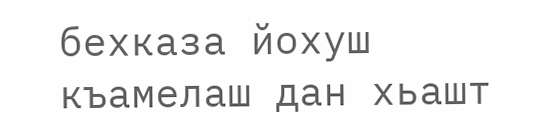бехказа йохуш къамелаш дан хьашт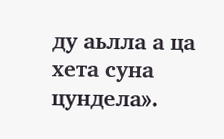ду аьлла а ца хета суна цундела».